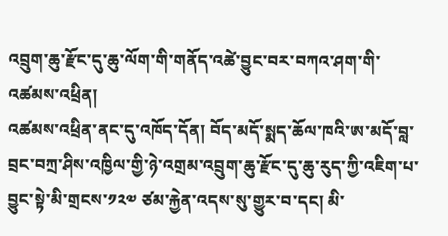འབྲུག་ཆུ་རྫོང་དུ་ཆུ་ལོག་གི་གནོད་འཚེ་བྱུང་བར་བཀའ་ཤག་གི་འཚམས་འཕྲིན།
འཚམས་འཕྲིན་ནང་དུ་འཁོད་དོན། བོད་མདོ་སྨད་ཆོལ་ཁའི་ཨ་མདོ་བླ་བྲང་བཀྲ་ཤིས་འཁྱིལ་གྱི་ཉེ་འགྲམ་འབྲུག་ཆུ་རྫོང་དུ་ཆུ་རུད་ཀྱི་འཇིག་པ་བྱུང་སྟེ་མི་གྲངས་༡༢༧ ཙམ་རྐྱེན་འདས་སུ་གྱུར་བ་དང། མི་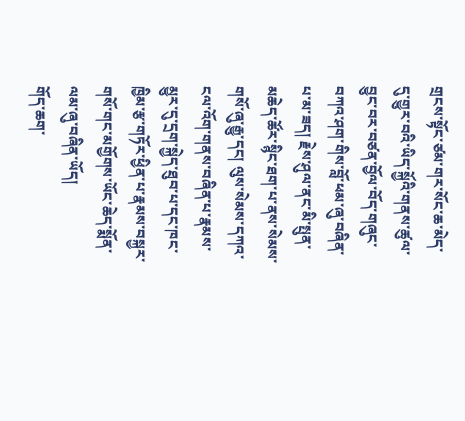གྲངས་སྟོང་ཙམ་གར་སོང་ཆ་མེད་དུ་གྱུར་བའི་ཡིད་སྐྱོའི་གནས་ཚུལ་བྱུང་བར་བཙན་བྱོལ་བོད་གཞུང་བཀའ་ཤག་གིས་བློ་ཕམ་ཞུ་བཞིན་པ་མ་ཟད། རྗེས་ཤུལ་ནང་མི་སྤུན་མཆེད་ཚོར་སྙིང་ཐག་པ་ནས་སེམས་གསོ་ཞུ་རྒྱུ་དང། ལུས་སེམས་དཀའ་ངལ་འོག་གནས་བཞིན་པ་རྣམས་མྱུར་དུ་དྲག་སྐྱེད་ཐུབ་པ་དང་ཁང་ཁྱིམ་རྩ་གཏོར་ཕྱིན་པ་རྣམས་བསྐྱར་གསོ་གང་མགྱོགས་ཡོང་ཆེད་སྨོན་ལམ་ཞུ་བཞིན་ཡོད།
གོད་ཆག་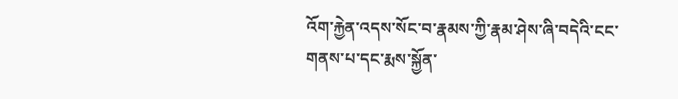འོག་རྐྱེན་འདས་སོང་བ་རྣམས་ཀྱི་རྣམ་ཤེས་ཞི་བདེའི་ངང་གནས་པ་དང་རྨས་སྐྱོན་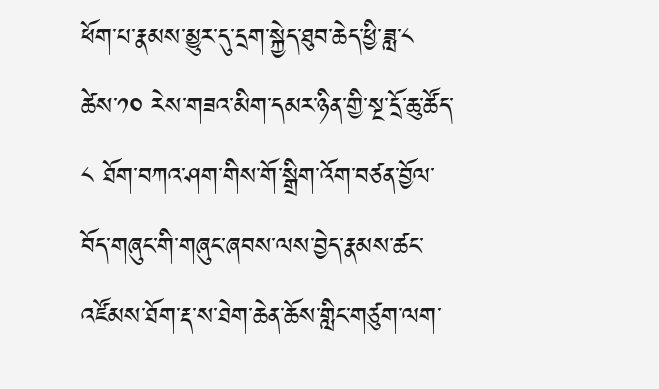ཕོག་པ་རྣམས་མྱུར་དུ་དྲག་སྐྱེད་ཐུབ་ཆེད་ཕྱི་ཟླ་༨ ཚེས་༡༠ རེས་གཟའ་མིག་དམར་ཉིན་གྱི་སྔ་དྲོ་ཆུ་ཚོད་༨ ཐོག་བཀའ་ཤག་གིས་གོ་སྒྲིག་འོག་བཙན་བྱོལ་བོད་གཞུང་གི་གཞུང་ཞབས་ལས་བྱེད་རྣམས་ཚང་འཛོམས་ཐོག་རྡ་ས་ཐེག་ཆེན་ཆོས་གླིང་གཙུག་ལག་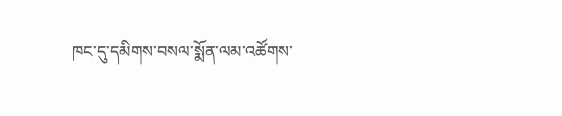ཁང་དུ་དམིགས་བསལ་སྨོན་ལམ་འཚོགས་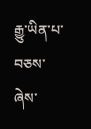རྒྱུ་ཡིན་པ་བཅས་ཞེས་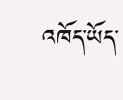འཁོད་ཡོད་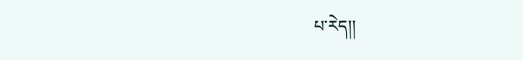པ་རེད།།